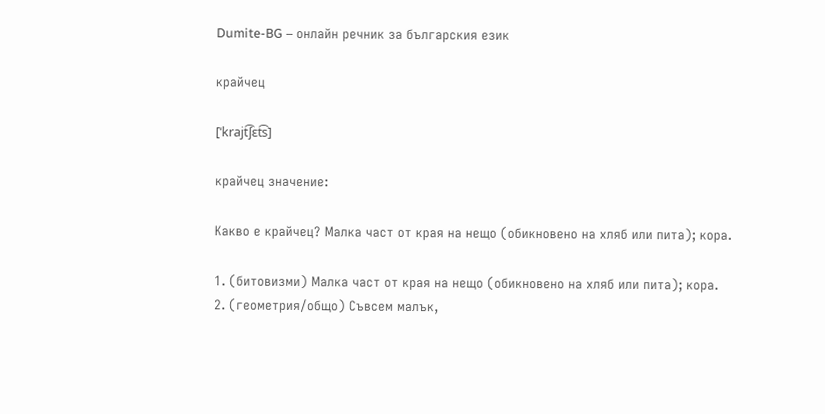Dumite-BG – онлайн речник за българския език

крайчец

[ˈkrajt͡ʃɛt͡s]

крайчец значение:

Какво е крайчец? Малка част от края на нещо (обикновено на хляб или пита); кора.

1. (битовизми) Малка част от края на нещо (обикновено на хляб или пита); кора.
2. (геометрия/общо) Съвсем малък,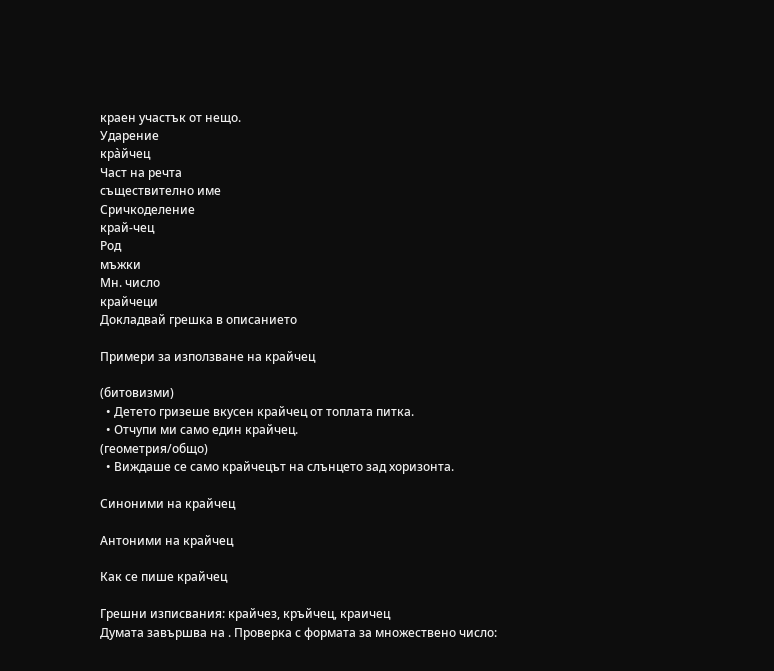краен участък от нещо.
Ударение
кра̀йчец
Част на речта
съществително име
Сричкоделение
край-чец
Род
мъжки
Мн. число
крайчеци
Докладвай грешка в описанието

Примери за използване на крайчец

(битовизми)
  • Детето гризеше вкусен крайчец от топлата питка.
  • Отчупи ми само един крайчец.
(геометрия/общо)
  • Виждаше се само крайчецът на слънцето зад хоризонта.

Синоними на крайчец

Антоними на крайчец

Как се пише крайчец

Грешни изписвания: крайчез, кръйчец, краичец
Думата завършва на . Проверка с формата за множествено число: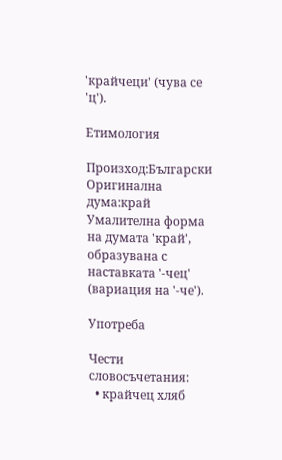'крайчеци' (чува се 'ц').

Етимология

Произход:Български
Оригинална дума:край
Умалителна форма на думата 'край', образувана с наставката '-чец' (вариация на '-че').

Употреба

Чести словосъчетания:
  • крайчец хляб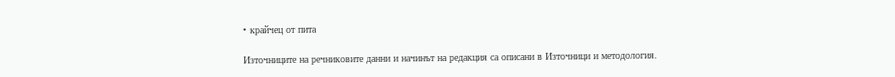• крайчец от пита

Източниците на речниковите данни и начинът на редакция са описани в Източници и методология.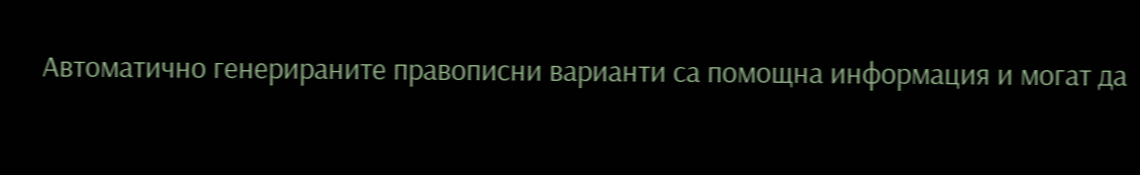Автоматично генерираните правописни варианти са помощна информация и могат да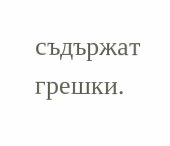съдържат грешки.